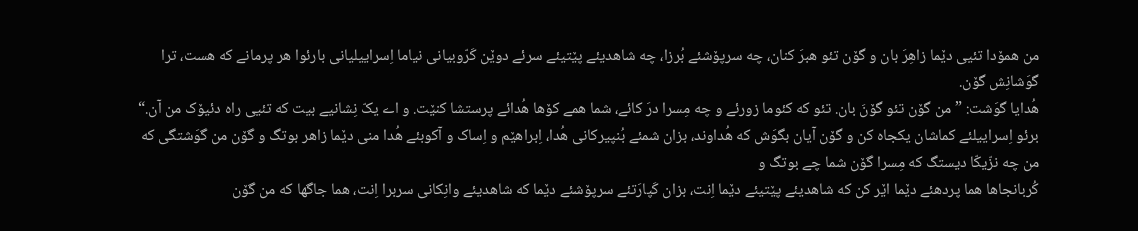من همۆدا تئیی دێما زاهِرَ بان و گۆن تئو هبرَ کنان، چه سرپۆشئے بُرزا، چه شاهدیئے پێتیئے سرئے دوێن کَرّوبیانی نیاما اِسراییلیانی بارئوا هر پرمانے که هست، ترا گوَشانِش گۆن.
هُدایا گوَشت: ”من گۆن تئو گۆنَ بان. تئو که کئوما زورئے و چه مِسرا درَ کائے، شما همے کۆها هُدائے پرستشا کنێت. و اے یکّ نِشانیے بیت که تئیی راه دئیۆک من آن.“
برئو اِسراییلئے کماشان یکجاه کن و گۆن آیان بگوَش که هُداوند، بزان شمئے بُنپیرکانی هُدا، اِبراهێم و اِساک و آکوبئے هُدا منی دێما زاهر بوتگ و گۆن من گوَشتگی که من چه نزّیکّا دیستگ که مِسرا گۆن شما چے بوتگ و
کُربانجاها هما پردهئے دێما اێر کن که شاهدیئے پێتیئے دێما اِنت، بزان کَپارَتئے سرپۆشئے دێما که شاهدیئے وانِکانی سربرا اِنت، هما جاگها که من گۆن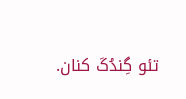تئو گِندُکَ کنان.